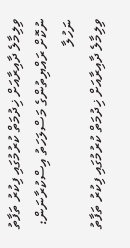ވިލިމާލެ ދާއިރާއަށް ޚިދުމަތް ކުރުމުގައި ފިކުރު ތަފާތު ނުކޮށް ރައްޔިތުންގެ މަސްލަހަތު އިސްކުރާނަން: ނަހުލާ
ވިލިމާލެ ދާއިރާއަށް ޚިދުމަތް ކުރުމުގައި ފިކުރު ތަފާތު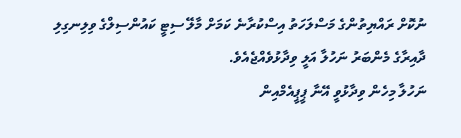ނުކޮށް ރައްޔިތުންގެ މަސްލަހަތު އިސްކުރާނެ ކަމަށް މާލޭ ސިޓީ ކައުންސިލްގެ ވިލިނގިލި ދާއިރާގެ މެންބަރު ނަހުލާ އަލީ ވިދާޅުވެއްޖެއެވެ.
ނަހުލާ މިހެން ވިދާޅުވީ އޭނާ ޕީޕީއެމްއިން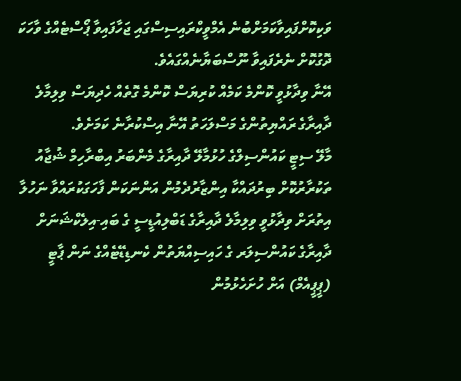ވަކިކޮށްފައިވާކަމަށްބުނެ އެމްވީކްރައިސިސްގައި ޖަހާފައިވާ ޕޯސްޓެއްގެ ވާހަކަ ދޮގުކޮށް ނެރެފައިވާ ނޫސްބަޔާނެއްގައެވެ.
އޭނާ ވިދާޅުވީ ކޮންމެ ކަމެއް ކުރިޔަސް ކޮންމެ ގޮތެއް ހެދިޔަސް ވިލިމާލެ ދާއިރާގެ ރައްޔިތުންގެ މަސްލަހަތު އޭނާ އިސްކުރާނެ ކަމަށެވެ.
މާލޭ ސިޓީ ކައުންސިލްގެ ހުޅުމާލޭ ދާއިރާގެ މެންބަރު އިބްރާހިމް ޝުޖާއު ތަކުރާރުކޮށް ބިރުދައްކާ އިންޒާރުދެމުން އަންނަކަން ފާހަގަކުރައްވާ ނަހުލާ އިތުރަށް ވިދާޅުވީ ވިލިމާލެ ދާއިރާގެ ޑަބްލިއުޑީސީ ގެ ބައި-އިލެކްޝަނަށް ދާއިރާގެ ކައުންސިލަރ ގެ ހައިސިއްޔަތުން ކެނޑިޑޭޓެއްގެ ނަން ޕާޓީ (ޕީޕީއެމް) އަށް ހުށަހެޅުމުން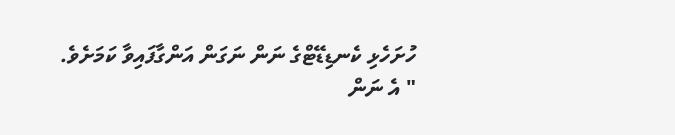ހުށަހެޅި ކެނޑިޑޭޓްގެ ނަން ނަގަން އަންގާފައިވާ ކަމަށެވެ.
" އެ ނަން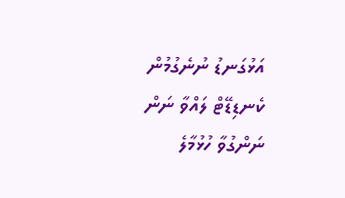އަޅުގަނޑު ނުނެގުމުން ކެނޑިޑޭޓް ލައްވާ ނަން ނަންގުވާ ހުޅުމާލެ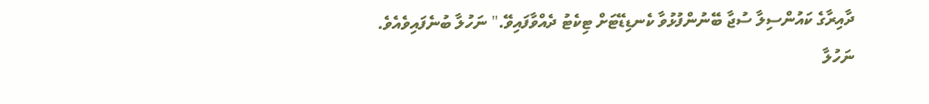ދާއިރާގެ ކައުންސިލާ ސުޖާ ބޭނުންފުޅުވާ ކެނޑިޑޭޓަށް ޓިކެޓު ދެއްވާފައިވޭ." ނަހުލާ ބުނެފައިވެއެވެ.
ނަހުލާ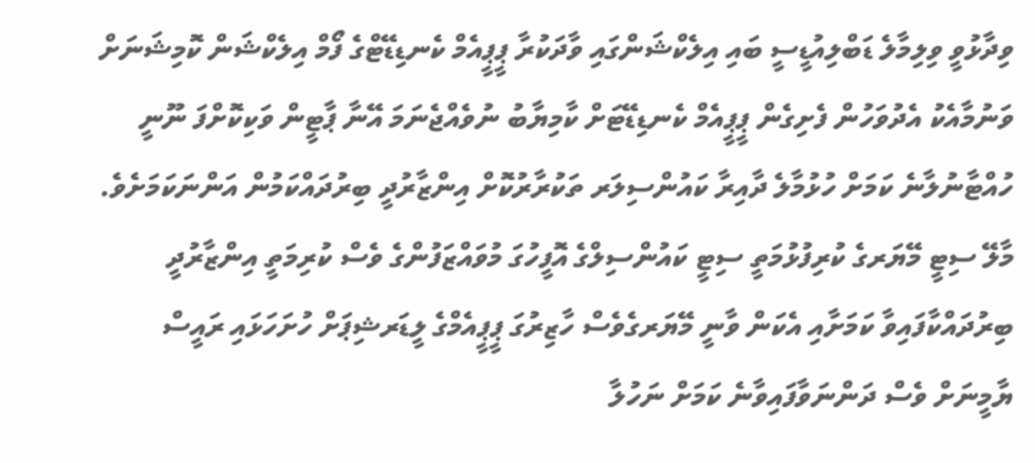ވިދާޅުވީ ވިލިމާލެ ޑަބްލިއުޑީސީ ބައި އިލެކްޝަންގައި ވާދަކުރާ ޕީޕީއެމް ކެނޑިޑޭޓްގެ ފޯމް އިލެކްޝަން ކޮމިޝަނަށް ވަނުމާއެކު އެދުވަހުން ފެށިގެން ޕީޕީއެމް ކެނޑިޑޭޓަށް ކާމިޔާބު ނުވެއްޖެނަމަ އޭނާ ޕާޓީން ވަކިކޮށްފަ ނޫނީ ހުއްޓާނުލާނެ ކަމަށް ހުޅުމާލެ ދާއިރާ ކައުންސިލަރ ތަކުރާރުކޮށް އިންޒާރުދީ ބިރުދައްކަމުން އަންނަކަމަށެވެ.
މާލޭ ސިޓީ މޭޔަރގެ ކުރިފުޅުމަތީ ސިޓީ ކައުންސިލްގެ އޮފީހުގަ މުވައްޒަފުންގެ ވެސް ކުރިމަތީ އިންޒާރުދީ ބިރުދައްކާފައިވާ ކަމަށާއި އެކަން ވާނީ މޭޔަރގެވެސް ހާޒިރުގަ ޕީޕީއެމްގެ ލީޑަރޝިޕަށް ހުށަހަޅައި ރައީސް ޔާމީނަށް ވެސް ދަންނަވާފައިވާނެ ކަމަށް ނަހުލާ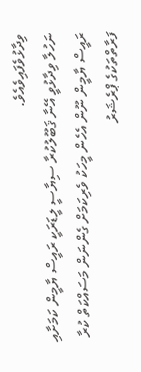ވިދާޅުވެފައިވެއެވެ.
ނަހުލާ ވިދާޅުވީ އޭނާ ޤަބޫލުކުރާ ސިޔާސީ ލީޑަރަކީ ރައީސް ޔާމީން ކަމަށާއި ރައީސް ޔާމީން ނޫން އެހެން މީހަކު ވެރިކަމަށް ގެންނަން މަސައްކަތް ކުރާ ފަރާތްތަކުގެ ޕްރެޝަރު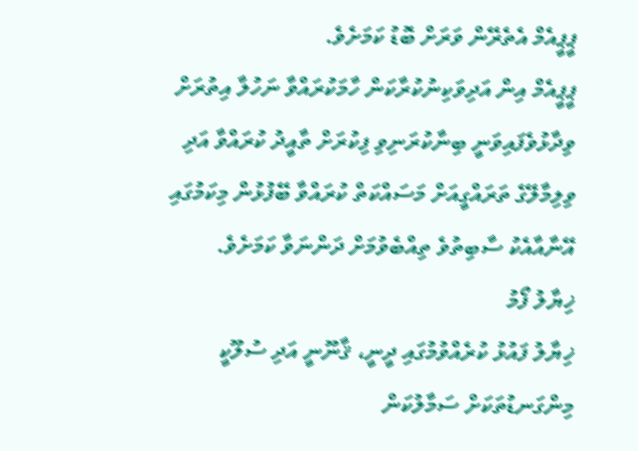ޕީޕީއެމް އެތެރޭން ވަރަށް ބޮޑު ކަމަށެވެ.
ޕީޕީއެމް އިން އަދިވަކިނުކުރާކަން ހާމަކުރައްވާ ނަހުލާ އިތުރަށް ވިދާޅުވެފައިވަނީ ބިނާކުރަނިވި ފިކުރަށް ތާއީދު ކުރައްވާ އަދި ވިލިމާލޭގެ ތަރައްގީއަށް މަސައްކަތް ކުރައްވާ ބޭފުޅުން މިކަމުގައި އޭނާއާއެކު ސާބިތުވެ ތިއްބެވުމަށް ދަންނަވާ ކަމަށެވެ.
ޚިޔާލު ފޯމު
ޚިޔާލު ފައުޅު ކުރެއްވުމުގައި ދީނީ، ޤާނޫނީ އަދި ސުލޫކީ މިންގަނޑުތަކަށް ސަމާލުކަން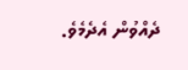ދެއްވުން އެދެމެވެ.